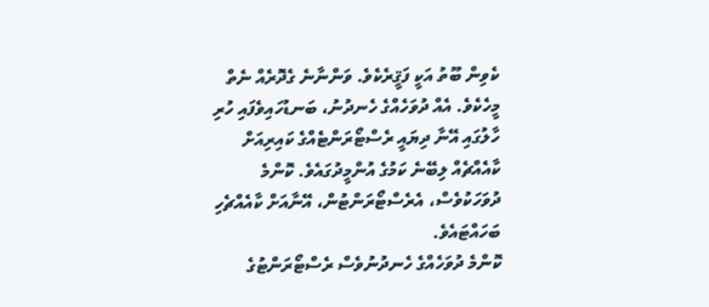ކެވިން ބޫތު އަކީ ފަޤީރެކެވެ. ވަންނާނެ ގެދޮރެއް ނެތް މީހެކެވެ. އެއް ދުވަހެއްގެ ހެނދުނު، ބަނޑުހައިވެފައި ހުރި ހާލުގައި އޭނާ ދިޔައީ ރެސްޓޯރަންޓެއްގެ ކައިރިއަށް ކާއެއްޗެއް ލިބޭނެ ކަމުގެ އުންމީދުގައެވެ. ކޮންމެ ދުވަހަކުވެސް، އެރެސްޓޯރަންޓުން، އޭނާއަށް ކާއެއްޗެހި ބަހައްޓައެވެ.
ކޮންމެ ދުވަހެއްގެ ހެނދުނުވެސް ރެސްޓޯރަންޓުގެ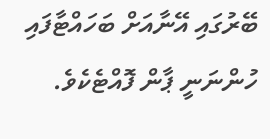ބޭރުގައި އޭނާއަށް ބަހައްޓާފައި ހުންނަނީ ޕާން ފޮއްޓެކެވެ.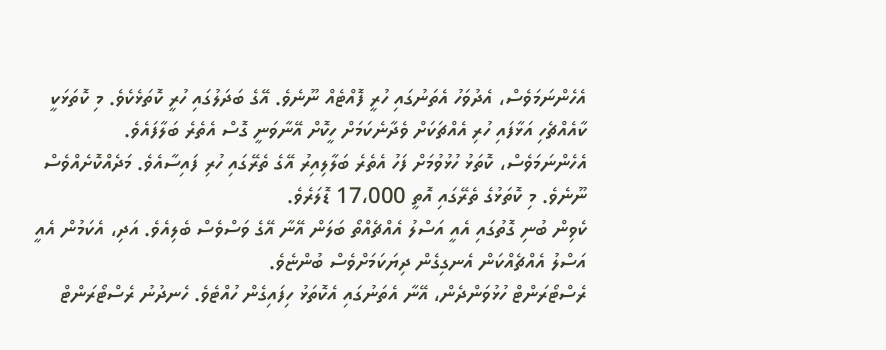އެހެންނަމަވެސް، އެދުވަހު އެތަނުގައި ހުރީ ފޮއްޓެއް ނޫނެވެ. އޭގެ ބަދަލުގައި ހުރީ ކޮތަޅެކެވެ. މި ކޮތަޅަކީ ކާއެއްޗެހި އަޅާފައި ހުރި އެއްޗަކަށް ވެދާނެކަމަށް ހީކޮށް އޭނާވަނީ ގޮސް އެތެރެ ބަލާފައެވެ.
އެހެންނަމަވެސް، ކޮތަޅު ހުޅުވުމަށް ފަހު އެތެރެ ބަލާލިއިރު އޭގެ ތެރޭގައި ހުރި ފައިސާއެވެ. މަދެއްކޮށެއްވެސް ނޫނެވެ. މި ކޮތަޅުގެ ތެރޭގައި އޮތީ 17،000 ޑޮލަރެވެ.
ކެވިން ބުނި ގޮތުގައި އެއީ އަސްލު އެއްޗެއްތޯ ބަލަން އޭނާ އޭގެ ވަސްވެސް ބެލިއެވެ. އަދި، އެކަމުން އެއީ އަސްލު އެއްޗެއްކަން އެނގިގެން ދިޔަކަމަށްވެސް ބުންޏެވެ.
ރެސްޓޯރަންޓް ހުޅުވަންދެން، އޭނާ އެތަނުގައި އެކޮތަޅު ހިފައިގެން ހުއްޓެވެ. ހެނދުނު ރެސްޓޯރަންޓް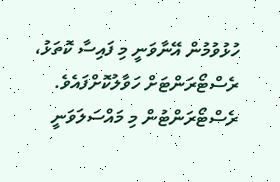ހުޅުވުމުން އޭނާވަނީ މި ފައިސާ ކޮތަޅު، ރެސްޓޯރަންޓަށް ހަވާލުކޮށްފައެވެ. ރެސްޓޯރަންޓުން މި މައްސަލަވަނީ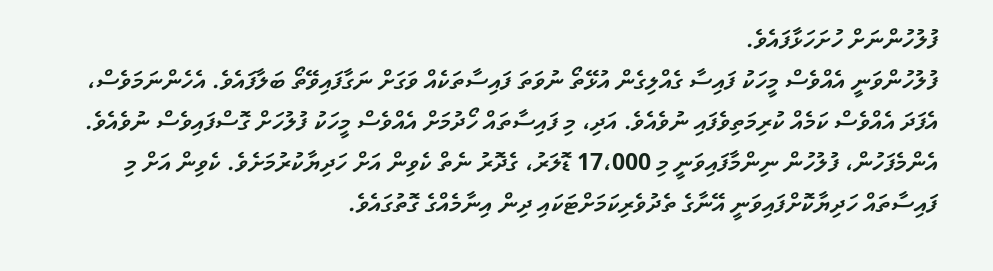ފުލުހުންނަށް ހުށަހަޅާފައެވެ.
ފުލުހުންވަނީ އެއްވެސް މީހަކު ފައިސާ ގެއްލިގެން އުޅޭތޯ ނުވަތަ ފައިސާތަކެއް ވަގަށް ނަގާފައިވޭތޯ ބަލާފައެވެ. އެހެންނަމަވެސް، އެފަދަ އެއްވެސް ކަމެއް ކުރިމަތިވެފައި ނުވެއެވެ. އަދި، މި ފައިސާތައް ހޯދުމަށް އެއްވެސް މީހަކު ފުލުހަށް ގޮސްފައިވެސް ނުވެއެވެ.
އެންމެފަހުން، ފުލުހުން ނިންމާފައިވަނީ މި 17،000 ޑޮލަރު، ގެދޮރު ނެތް ކެވިން އަށް ހަދިޔާކުރުމަށެވެ. ކެވިން އަށް މި ފައިސާތައް ހަދިޔާކޮށްފައިވަނީ އޭނާގެ ތެދުވެރިކަމަށްޓަކައި ދިން އިނާމެއްގެ ގޮތުގައެވެ.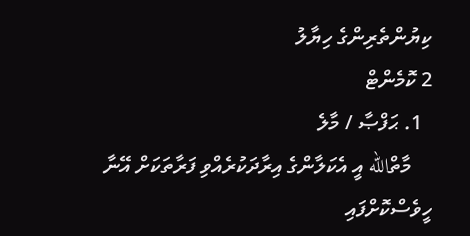ކިޔުންތެރިންގެ ހިޔާލު
2 ކޮމެންޓް
  1. ޙަފްޞާ / މާލެ
    މާތްالله އީ އެކަލާންގެ އިރާދަކުރެއްވި ފަރާތަކަށް އޭނާ ހީވެސްކޮށްފައި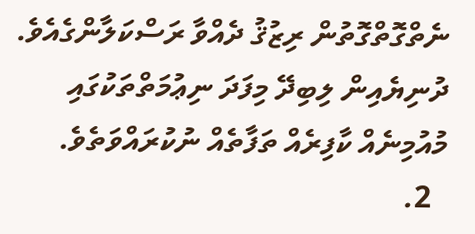ނެތްގޮތްގޮތުން ރިޒުޤު ދެއްވާ ރަސްކަލާންގެއެވެ. ދުނިޔެއިން ލިބިދޭ މިފަދަ ނިޢުމަތްތަކުގައި މުއުމިނެއް ކާފިރެއް ތަފާތެއް ނުކުރައްވަތެވެ.
  2.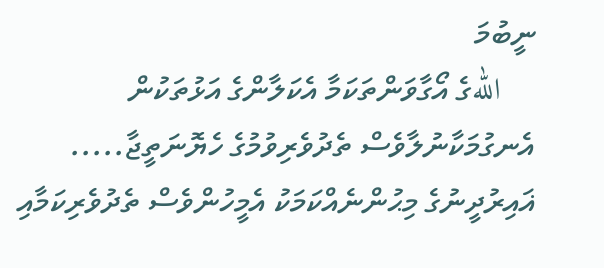ނީބުމަ
    اللهގެ އޯގާވަންތަކަމާ އެކަލާންގެ އަޅުތަކުން އެނގުމަކާނުލާވެސް ތެދުވެރިވުމުގެ ހެޔޮނަތީޖާ..... ޣައިރުދީނުގެ މިޙުންނެއްކަމަކު އެމީހުންވެސް ތެދުވެރިކަމާއި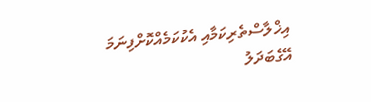އިޚްލާސްތެރިކަމާއި އެކުކަމެއްކޮށްފިނަމަ އޭގެބަދަލު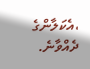،އެކަލާންގެ ދެއްވާނެ.